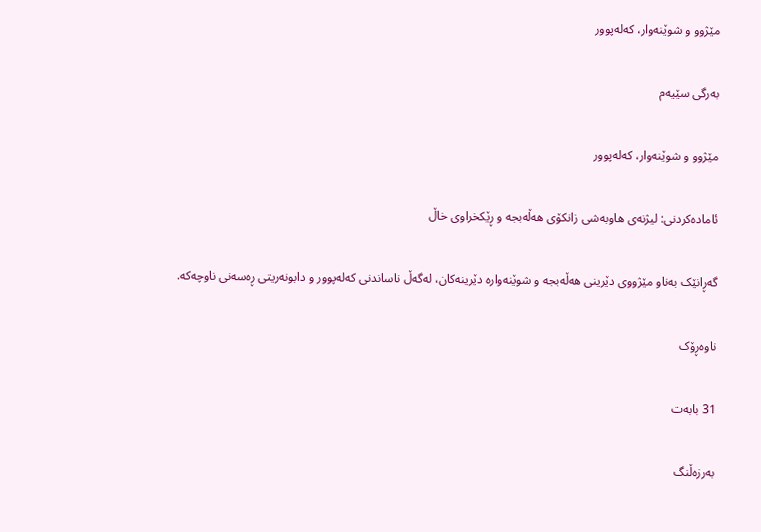مێژوو و شوێنەوار، کەلەپوور

بەرگی سێیەم

مێژوو و شوێنەوار، کەلەپوور

ئامادەکردنی: لیژنه‌ی هاوبه‌شی زانكۆی هه‌ڵه‌بجه‌ و ڕێكخراوی خاڵ

گەڕانێک بەناو مێژووی دێرینی هەڵەبجە و شوێنەوارە دێرینەکان، لەگەڵ ناساندنی کەلەپوور و دابونەریتی ڕەسەنی ناوچەکە.

ناوەڕۆک

31 بابەت

بەرزەڵنگ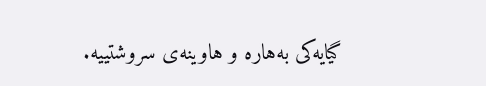گیایەکی بەهارە و هاوینەی سروشتییە.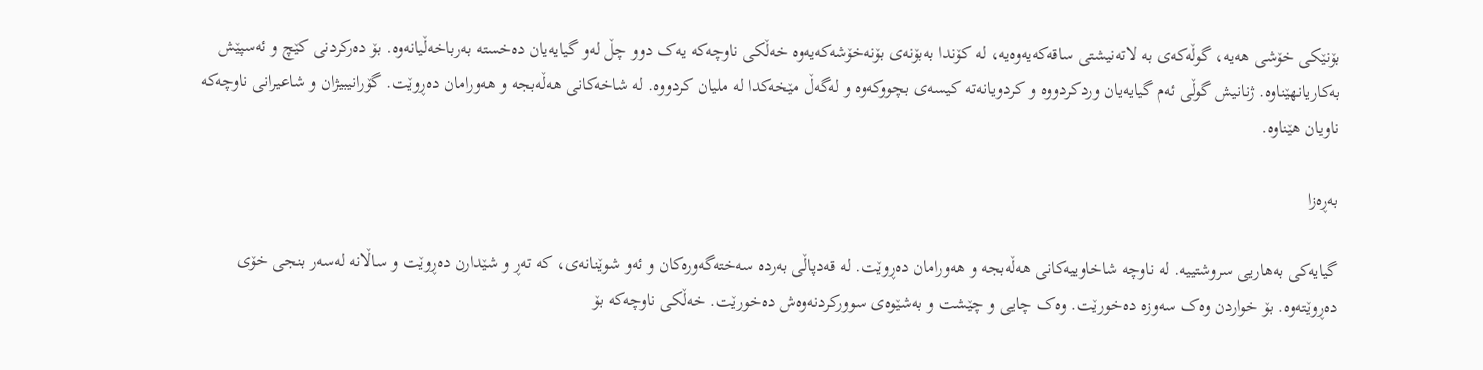بۆنێکى خۆشى هەیە، گوڵەکەى بە لاتەنیشتى ساقەکەیەوەیە، لە کۆندا بەبۆنەی بۆنەخۆشەکەیەوە خەڵکى ناوچەکە یەک دوو چڵ لەو گیایەیان دەخستە بەرباخەڵیانەوە. بۆ دەرکردنى کێچ و ئەسپێش بەکاریانهێناوە. ژنانیش گوڵى ئەم گیایەیان وردکردووە و کردویانەتە کیسەى بچووکەوە و لەگەڵ مێخەکدا لە ملیان کردووە. لە شاخەکانى هەڵەبجە و هەورامان دەڕوێت. گۆرانیبیژان و شاعیرانی ناوچەکە ناویان هێناوە.

بەڕەزا

گیایەکی بەهاریی سروشتییە. لە ناوچە شاخاوییەکانی هەڵەبجە و هەورامان دەڕوێت. لە قەدپاڵى بەردە سەختەگەورەکان و ئەو شوێنانەى، کە تەڕ و شێدارن دەڕوێت و ساڵانە لەسەر بنجى خۆى دەڕوێتەوە. بۆ خواردن وەک سەوزە دەخورێت. وەک چایی و چێشت و بەشێوەی سوورکردنەوەش دەخورێت. خەڵکی ناوچەکە بۆ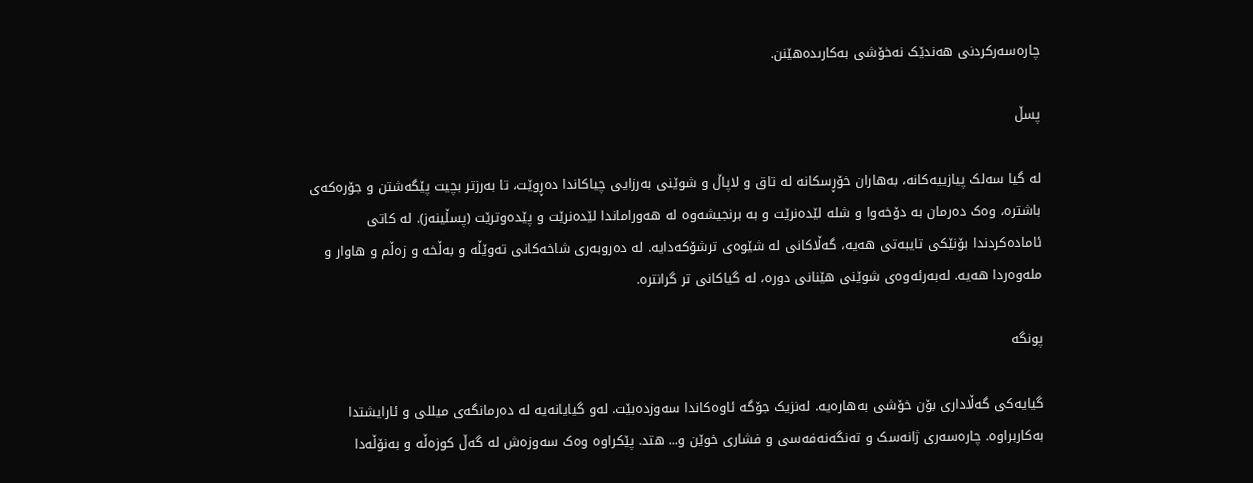چارەسەرکردنى هەندێک نەخۆشى بەکارىدەهێنن.

پسڵ

لە گیا سەلک پیازییەکانە، بەهاران خۆڕسکانە لە تاق و لاپاڵ و شوێنی بەرزایی چیاکاندا دەڕوێت، تا بەرزتر بچیت پێگەشتن و جۆرەکەی باشترە، وەک دەرمان بە دۆخەوا و شلە لێدەنرێت و بە برنجیشەوە لە هەوراماندا لێدەنرێت و پێدەوترێت (پسڵینەز). لە کاتی ئامادەکردندا بۆنێکی تایبەتی هەیە، گەڵاکانی لە شێوەی ترشۆکەدایە. لە دەروبەری شاخەکانی تەوێڵە و بەڵخە و زەڵم و هاوار و ملەوەردا هەیە. لەبەرئەوەی شوێنی هێنانی دورە، لە گیاکانی تر گرانترە.

پونگە

گیایەکی گەڵاداری بۆن خۆشی بەهارەیە. لەنزیک جۆگە ئاوەکاندا سەوزدەبێت. لەو گیایانەیە لە دەرمانگەی میللی و ئارایشتدا بەکاربراوە. چارەسەری ژانەسک و تەنگەنەفەسی و فشاری خوێن و... هتد. پێکراوە وەک سەوزەش لە گەڵ کوزەڵە و بەنۆڵەدا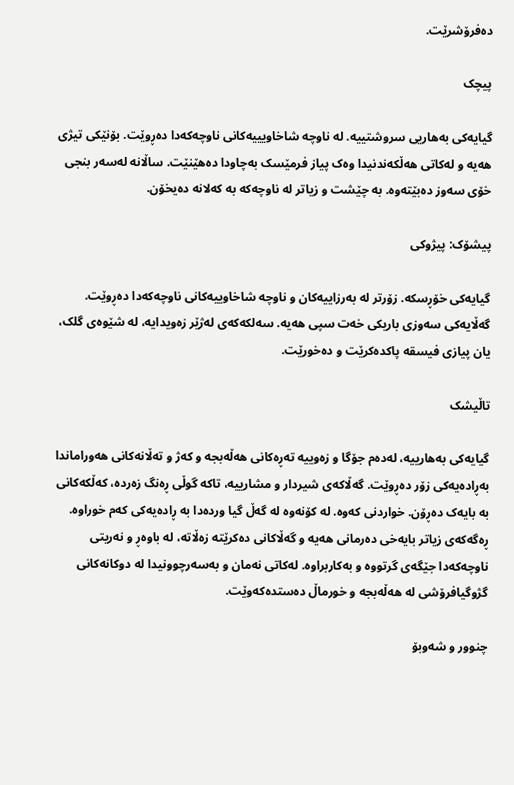دەفرۆشرێت.

پیچک

گیایەکی بەهاریی سروشتییە. لە ناوچە شاخاویییەکانی ناوچەکەدا دەڕوێت. بۆنێکى تیژى هەیە و لەکاتى هەڵکەندنیدا وەک پیاز فرمێسک بەچاودا دەهێنێت. ساڵانە لەسەر بنجى خۆى سەوز دەبێتەوە. بە چێشت و زیاتر لە ناوچەکە بە کەلانە دەیخۆن.

پیشۆک: پیژوکی

گیایەکی خۆڕسکە. زۆرتر لە بەرزاییەکان و ناوچە شاخاوییەکانی ناوچەکەدا دەڕوێت. گەڵایەکی سەوزی باریکی خەت سپی هەیە. سەلکەکەی لەژێر زەویدایە، لە شێوەی گلک، یان پیازی فیسقە پاکدەکرێت و دەخورێت.

تاڵیشک

گیایەکی بەهارییە، لەدەم جۆگا و زەوییە تەڕەکانی هەڵەبجە و کەژ و تەڵانەکانی هەوراماندا بەڕادەیەکی زۆر دەڕوێت. گەڵاکەی شیردار و مشارییە، تاکە گوڵی ڕەنگ زەردە، کەڵکەکانی بە بایەک دەڕۆن. خواردنی کەوە. لە کۆنەوە لە گەڵ گیا وردەدا بە ڕادەیەکی کەم خوراوە. ڕەگەکەی زیاتر بایەخی دەرمانی هەیە و گەڵاکانی دەکرێتە زەڵاتە، لە باوەڕ و نەریتی ناوچەکەدا جێگەی گرتووە و بەکاربراوە. لەکاتی نەمان و بەسەرچوونیدا لە دوکانەکانی گژوگیافرۆشی لە هەڵەبجە و خورماڵ دەستدەکەوێت.

چنوور و شەوبۆ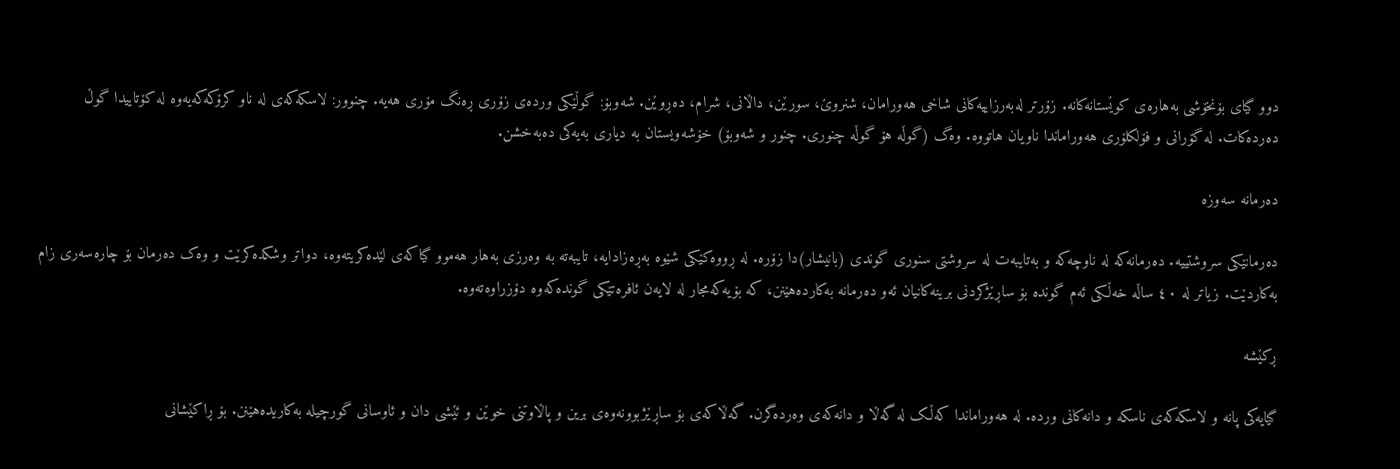دوو گیای بۆنخۆشی بەهارەی کوێستانەکانە. زۆرتر لەبەرزاییەکانی شاخی هەورامان، شنروێ، سورێن، داڵانی، شرام، دەڕوێن. شەوبۆ: گوڵێکی وردەی زۆری ڕەنگ مۆری هەیە. چنوور: لاسکەکەی لە ناو کرۆکەکەیەوە لە کۆتاییدا گوڵ دەردەکات. لە گۆرانی و فۆلکلۆری هەوراماندا ناویان هاتووه. وەگ (گوڵە هۆ گوڵە چنوری. چنور و شەوبۆ) خۆشەویستان بە دیاری بەیەکی دەبەخشن.

دەرمانە سەوزە

دەرمانێکی سروشتيیە. دەرمانەکە لە ناوچەکە و بەتایبەت لە سروشتی سنوری گوندی (بانیشار)دا زۆرە. لە ڕووەکێکی ‌شێوە بەڕەزادایه،‌ تایبەتە بە وەرزی بەهار هەموو گیاکەی لێدەکریتەوه،‌ دواتر وشکدەکرێت و وەک دەرمان بۆ چارەسەری زام بەکاردێت. زياتر لە ٤٠ ساڵە خەڵکى ئەم گوندە بۆ ساڕێژکردنى برینەکانیان ئەو دەرمانە بەکاردەهێنن، کە بۆیەکەمجار لە لایەن ئافرەتێکى گوندەکەوە دۆزراوەتەوە.

ڕکێشە

گیایەکی پانە و لاسکەکەی ناسکە و دانەکانی وردە. لە هەوراماندا کەڵک لە گەڵا و دانەکەی وەردەگرن. گەڵاکەی بۆ ساڕێژبوونەوەی برین و پاڵاوتنی خوێن و ئێشی دان و ئاوسانی گورچیلە بەکاریدەهێنن. بۆ ڕاکێشانی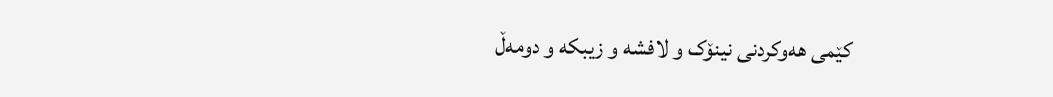کێمی هەوکردنی نینۆک و لافشە و زیبکە و دومەڵ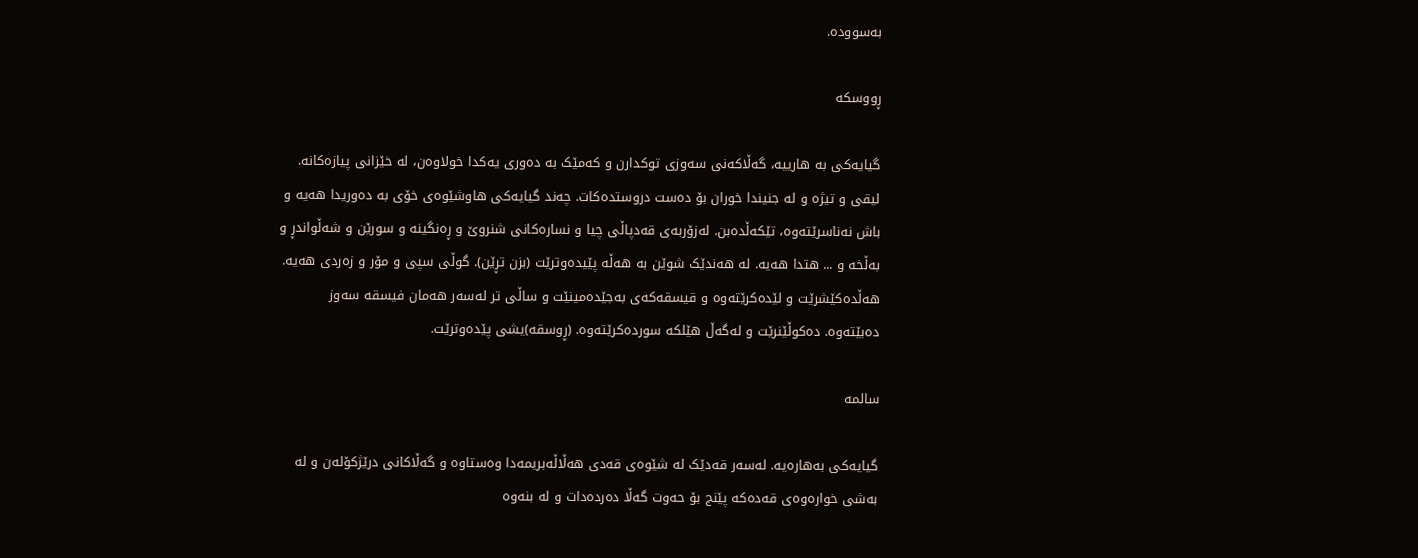بەسوودە.

ڕووسکە

گیایەکی بە هارییە، گەڵاکەنی سەوزی توکدارن و کەمێک بە دەوری یەکدا خولاوەن، لە خێزانی پیازەکانە. لیقی و تیژە و لە جنیندا خوران بۆ دەست دروستدەکات. چەند گیایەکی هاوشێوەی خۆی بە دەوریدا هەیە و باش نەناسرێتەوە، تێکەڵدەبن. لەزۆربەی قەدپاڵی چیا و نسارەکانی شنروێ و ڕەنگینە و سورێن و شەڵواندڕ و بەڵخە و ... هتدا هەیە. لە هەندێک شوێن بە هەڵە پێیدەوترێت (بزن تڕێن). گوڵی سپی و مۆر و زەردی هەیە. هەڵدەکێشرێت و لێدەکرێتەوە و قیسقەکەی بەجێدەمینێت و ساڵی تر لەسەر هەمان فیسقە سەوز دەبێتەوە. دەکوڵێنرێت و لەگەڵ هێلکە سوردەکرێتەوە. (ڕوسقە)یشی پێدەوترێت.

سالمە

گیایەکی بەهارەیە. لەسەر قەدێک لە شێوەی قەدی هەڵاڵەبریمەدا وەستاوە و گەڵاکانی درێژکۆلەن و لە بەشی خوارەوەی قەدەکە پێنج بۆ حەوت گەڵا دەردەدات و لە بنەوە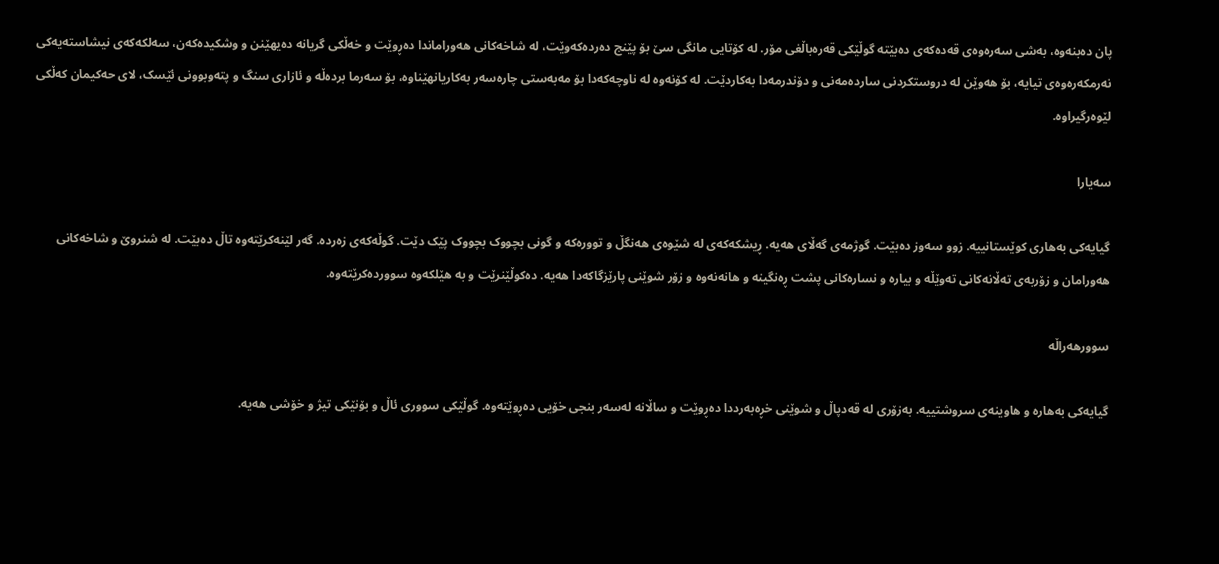پان دەبنەوە، بەشی سەرەوەی قەدەکەی دەبێتە گوڵێکی قەرەباڵغی مۆر. لە کۆتایی مانگی سێ بۆ پێنج دەردەکەوێت، لە شاخەکانی هەوراماندا دەڕوێت و خەڵکی گریانە دەیهێنن و وشکیدەکەن، سەلکەکەی نیشاستەیەکی نەرمکەرەوەی تیایە، بۆ هەوێن لە دروستکردنی ساردەمەنی و دۆندرمەدا بەکاردێت. لە کۆنەوە لە ناوچەکەدا بۆ مەبەستی چارەسەر بەکاریانهێناوە، بۆ سەرما بردەڵە و ئازاری سنگ و پتەوبوونی ئێسک، لای حەکیمان کەڵکی لێوەرگیراوە.

سەیارا

گیایەکی بەهاری کوێستانییە. زوو سەوز دەبێت. گوژمەی گەڵای هەیە. ڕیشکەکەی لە شێوەی هەنگڵ و توورەکە و گونی بچووک بچووک پێک دێت. گوڵەکەی زەردە. گەر لێنەکرێتەوە تاڵ دەبێت. لە شنروێ و شاخەکانی هەورامان و زۆربەی تەڵانەکانی تەوێڵە و بیارە و نسارەکانی پشت ڕەنگینە و هانەنەوە و زۆر شوێنی پارێزگاکەدا هەیە. دەکوڵێنرێت و بە هێلکەوە سووردەکرێتەوە.

سوورهەراڵە

گیایەکی بەهارە و هاوینەی سروشتییە. بەزۆری لە قەدپاڵ و شوێنی خڕەبەرددا دەڕوێت و ساڵانە لەسەر بنجی خۆیی دەڕوێتەوە. گوڵێکی سووری ئاڵ و بۆنێکی تیژ و خۆشی هەیە.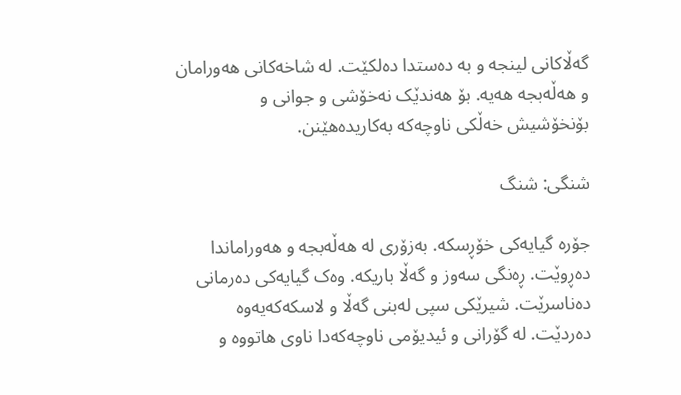گەڵاکانی لینجە و بە دەستدا دەلکێت. لە شاخەکانی هەورامان و هەڵەبجە هەیە. بۆ هەندێک نەخۆشی و جوانی و بۆنخۆشیش خەڵکی ناوچەکە بەکاریدەهێنن.

شنگی: شنگ

جۆرە گیایەکی خۆڕسکە. بەزۆری لە هەڵەبجە و هەوراماندا دەڕوێت. ڕەنگی سەوز و گەڵا باریکە. وەک گیایەکی دەرمانی دەناسرێت. شیرێکی سپی لەبنی گەڵا و لاسکەکەیەوە دەردێت. لە گۆرانی و ئیدیۆمی ناوچەکەدا ناوی هاتووە و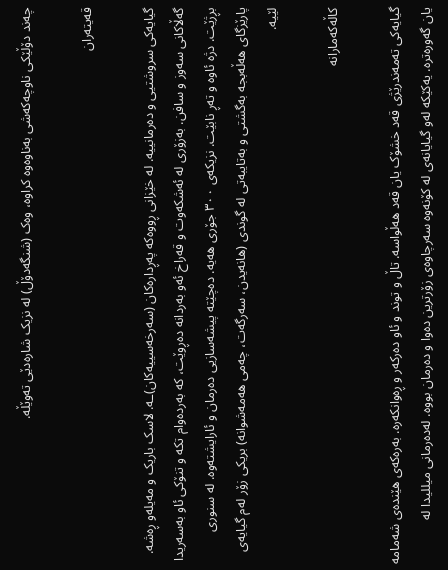چەند دۆڵێکی ناوچەکەشی بەناوەوە کراوە، وەک (شنگەدۆڵ) لە نزیک شارەدێی تەوێڵە.

قەیتەران

گیایەکی سروشتیی و دەرمانییە. لە خێزانی ڕووەکە پەڕدارەکان (سەرخەسییەکان)ـە. لاسک باریک و مەیلەو ڕەشە. گەڵاکانی سەوز و سافن. بەزۆری لە ئەشکەوت و قەراخ ئەو بەردانە دەڕوێت، کە بەردەوام تکە و تنۆکی ئاو بەسەریدا بڕژێت. دژە ئاوە و تەڕ نابێت. نزیکەی ٣٠٠ جۆری هەیە. دەچێتە پیشەسازیی دەرمان و ئارایشتەوە. لە سنورى پارێزگای هەڵەبجە بەگشتی و بەتایبەتی لە گوندی (هانەیدن، سەرگەت، چەمى هەمەشوانە) بریکى زۆر لەم گیایەی لێیە.

کاڵەکەمارانە

گیایەکی تەمەندرێژی قەد خشۆک یان قەد هەڵواسە. تاڵ و توند و ئاو دەرکەر و ڕەوانکەرە. بەرەکەی هێندەی شەمامە یان گەورەترە. یەکێکە لەو گیایانەی لە کۆنەوە سەرچاوەی زۆرترین دەوا و دەرمان بووە. لەدەرمانی میللیدا لە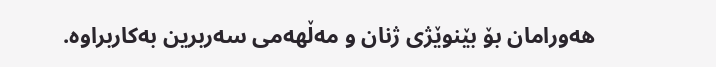هەورامان بۆ بێنوێژی ژنان و مەڵهەمی سەربرین بەکاربراوە.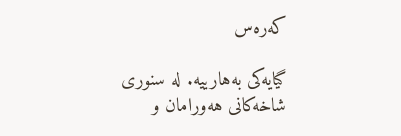کەرەس

گیایەکی بەهارییە. لە سنورى شاخەکانى هەورامان و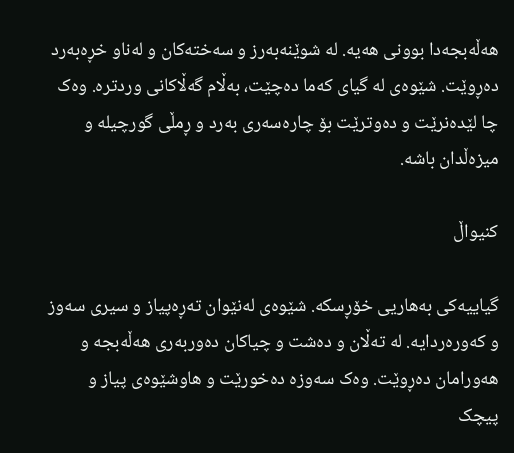هەڵەبجەدا بوونى هەیە. لە شوێنەبەرز و سەختەکان و لەناو خڕەبەرد دەڕوێت. شێوەی لە گیای کەما دەچێت، بەڵام گەڵاکانی وردترە. وەک چا لێدەنرێت و دەوترێت بۆ چارەسەری بەرد و ڕمڵی گورچیلە و ميزەڵدان باشە.

کنیواڵ

گیاییەکی بەهاریی خۆڕسکە. شێوەی لەنێوان تەڕەپیاز و سیری سەوز و کەورەردایە. لە تەڵان و دەشت و چیاکان دەوربەری هەڵەبجە و هەورامان دەڕوێت. وەک سەوزە دەخورێت و هاوشێوەی پیاز و پیچک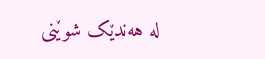لە هەندێک شوێنی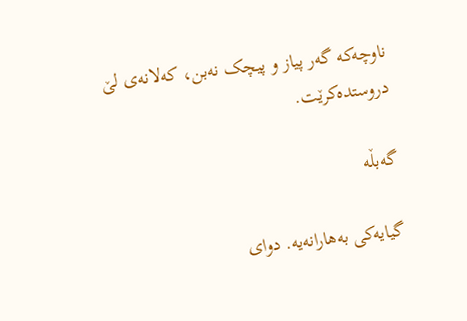ناوچەکە گەر پیاز و پیچک نەبن، کەلانەی لێ دروستدەکرێت.

گەبڵە

گیایەکی بەهارانەیە. دوای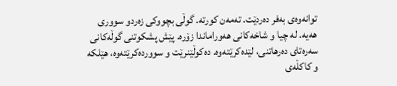توانەوەی بەفر دەردێت. تەمەن کورتە. گوڵی بچووکی زەردو سووری هەیە. لە چیا و شاخەکانی هەوراماندا زۆرە. پێش پشکوتنی گوڵەکانی سەرەتای دەرهاتنی، لێدەکرێتەوە. دەکوڵێنرێت و سووردەکرێتەوە، هێلکە و کاکڵەی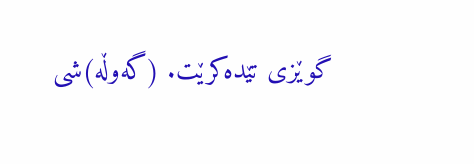گوێزی تێدەکرێت. (گەوڵە)شی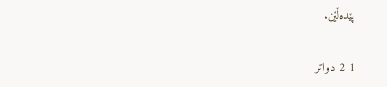پێدەڵێن.

1 2 دواتر